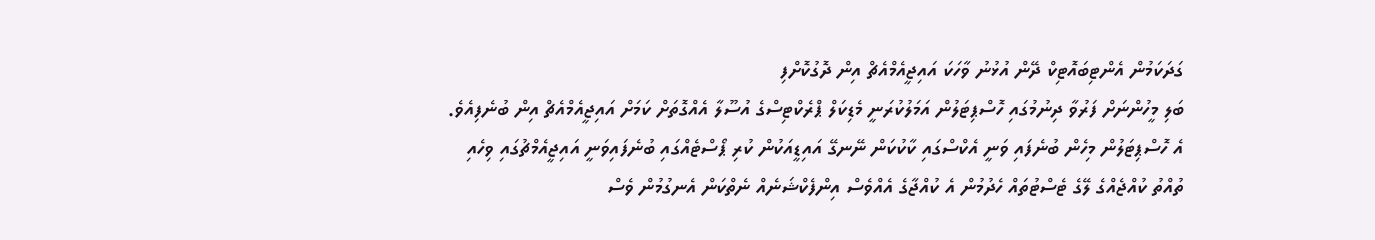ގަދަކަމުން އެންޓިބައޮޓިކް ދޭން އުޅުނު ވާހަކަ އައިޖީއެމްއެޗް އިން ދޮގުކޮށްފި
ބަލި މީހުންނަށް ފަރުވާ ދިނުމުގައި ހޮސްޕިޓަލުން އަމަލުކުރަނީ މެޑިކަލް ޕްރެކްޓިސްގެ އުސޫލާ އެއްގޮތަށް ކަމަށް އައިޖީއެމްއެޗް އިން ބުނެފިއެވެ.
އެ ހޮސްޕިޓަލުން މިހެން ބުނެފައި ވަނީ އެކްސްގައި ކާކުކަން ނޭނގޭ އައިޑީއަކުން ކުރި ޕޯސްޓެއްގައި ބުނެފައިވަނީ އައިޖީއެމްޗުގައި ވިހެއި ތުއްތު ކުއްޖެއްގެ ލޭގެ ޓެސްޓުތައް ހެދުމުން އެ ކުއްޖާގެ އެއްވެސް އިންފެކްޝަނެއް ނެތްކަން އެނގުމުން ވެސް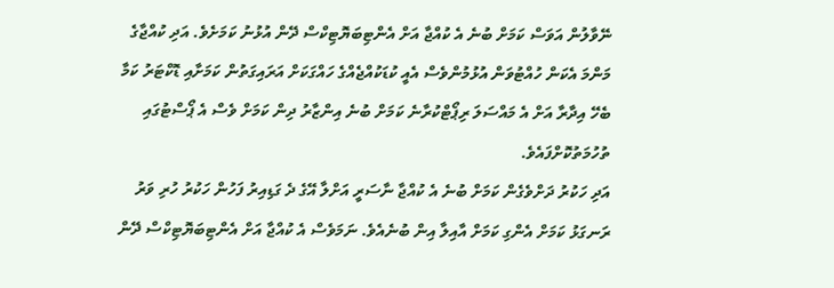ނޭވާލުން އަވަސް ކަމަށް ބުނެ އެ ކުއްޖާ އަށް އެންޓިބަޔޮޓިކްސް ދޭން އުޅުނު ކަމަށެވެ. އަދި ކުއްޖާގެ މަންމަ އެކަން ހުއްޓުވަން އުޅުމުންވެސް އެއީ ކުޑަކުއްޖެއްގެ ހައްގަކަށް އަރައިގަތުން ކަމަށާއި ޑޮކްޓަރު ކަމާ ބެހޭ އިދާރާ އަށް އެ މައްސަލަ ރިޕޯޓްކުރާނެ ކަމަށް ބުނެ އިންޒާރު ދިން ކަމަށް ވެސް އެ ޕޯސްޓުގައި ތުހުމަތުކޮށްފައެވެ.
އަދި ހަކުރު ދަށްވެގެން ކަމަށް ބުނެ އެ ކުއްޖާ ނާސަރީ އަށްލާ އޭގެ ދެ ގަޑިއިރު ފަހުން ހަކުރު ހުރި ވަރު ރަނގަޅު ކަމަށް އެންގި ކަމަށް އާއިލާ އިން ބުނެއެވެ. ނަމަވެސް އެ ކުއްޖާ އަށް އެންޓިބަޔޮޓިކްސް ދޭން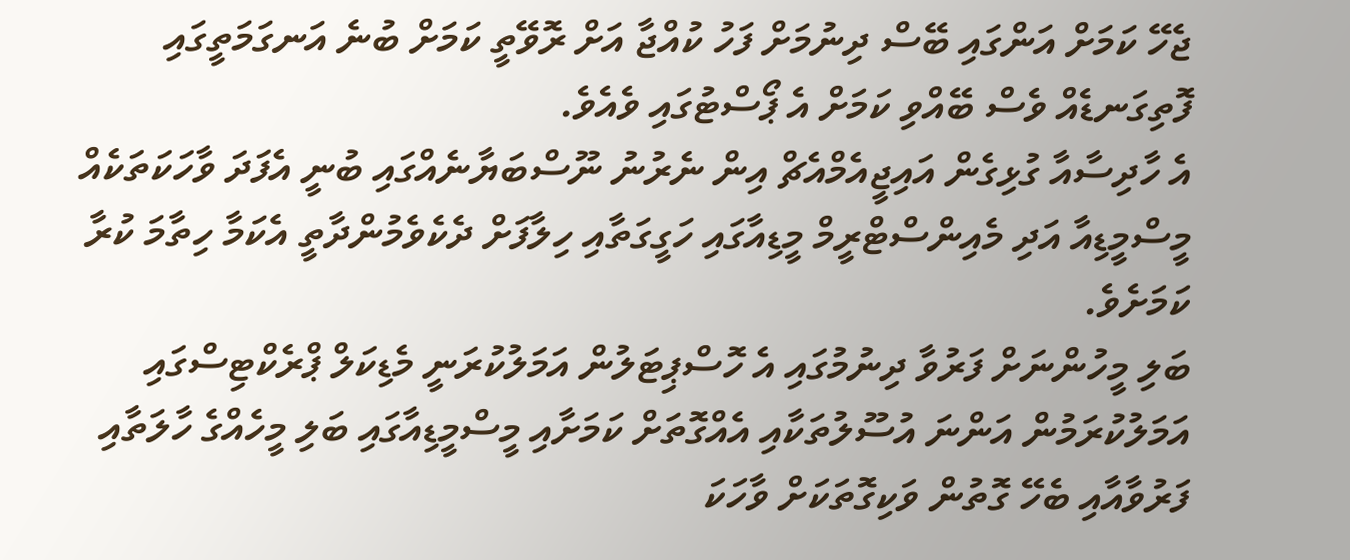ޖެހޭ ކަމަށް އަންގައި ބޭސް ދިނުމަށް ފަހު ކުއްޖާ އަށް ރޮވޭތީ ކަމަށް ބުނެ އަނގަމަތީގައި ފޮތިގަނޑެއް ވެސް ބޭއްވި ކަމަށް އެ ޕޯސްޓުގައި ވެއެވެ.
އެ ހާދިސާއާ ގުޅިގެން އައިޖީއެމްއެޗް އިން ނެރުނު ނޫސްބަޔާނެއްގައި ބުނީ އެފަދަ ވާހަކަތަކެއް މީސްމީޑިއާ އަދި މެއިންސްޓްރީމް މީޑިއާގައި ހަގީގަތާއި ހިލާފަށް ދެކެވެމުންދާތީ އެކަމާ ހިތާމަ ކުރާ ކަމަށެވެ.
ބަލި މީހުންނަށް ފަރުވާ ދިނުމުގައި އެ ހޮސްޕިޓަލުން އަމަލުކުރަނީ މެޑިކަލް ޕްރެކްޓިސްގައި އަމަލުކުރަމުން އަންނަ އުސޫލުތަކާއި އެއްގޮތަށް ކަމަށާއި މީސްމީޑިއާގައި ބަލި މީހެއްގެ ހާލަތާއި ފަރުވާއާއި ބެހޭ ގޮތުން ވަކިގޮތަކަށް ވާހަކަ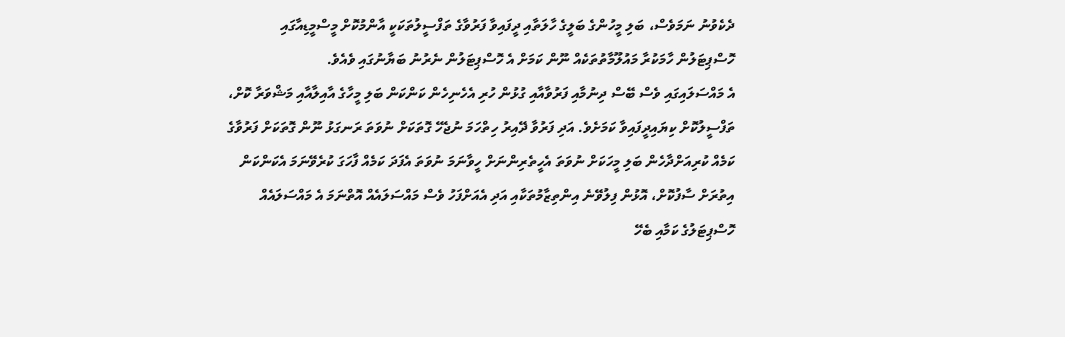ދެކެވުނު ނަމަވެސް، ބަލި މީހުންގެ ބަލީގެ ހާލަތާއި ދީފައިވާ ފަރުވާގެ ތަފްސީލުތަކަކީ އާންމުކޮށް މީސްމީޑިއާގައި ހޮސްޕިޓަލުން ހާމަކުރާ މައުލޫމާތުތަކެއް ނޫން ކަމަށް އެ ހޮސްޕިޓަލުން ނެރުނު ބަޔާނުގައި ވެއެވެ.
އެ މައްސަލައިގައި ވެސް ބޭސް ދިނުމާއި ފަރުވާއާއި ގުޅުން ހުރި އެހެނިހެން ކަންކަން ބަލި މީހާގެ އާއިލާއާއި މަޝްވަރާ ކޮށް، ތަފްސީލުކޮށް ކިޔައިދީފައިވާ ކަމަށެވެ. އަދި ފަރުވާ ދޭއިރު ހިތްހަމަ ނުޖެހޭ ގޮތަކަށް ނުވަތަ ރަނގަޅު ނޫން ގޮތަކަށް ފަރުވާގެ ކަމެއް ކުރިއަށްދާހެން ބަލި މީހަކަށް ނުވަތަ އެހީތެރިންނަށް ހީވާނަމަ ނުވަތަ އެފަދަ ކަމެއް ފާހަގަ ކުރެވޭނަމަ އެކަންކަން އިތުރަށް ސާފުކޮށް، އޮޅުން ފިލުވޭނެ އިންތިޒާމުތަކާއި އަދި އެއަށްފަހު ވެސް މައްސަލައެއް އޮތްނަމަ އެ މައްސަލައެއް ހޮސްޕިޓަލުގެ ކަމާއި ބެހޭ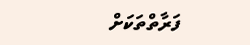ފަރާތްތަކަށް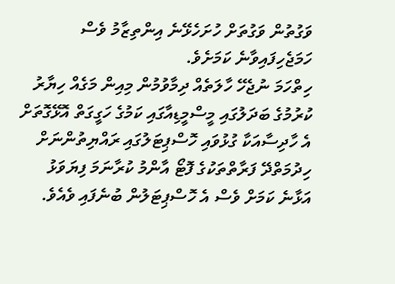ވަގުތުން ވަގުތަށް ހުށަހެޅޭނެ އިންތިޒާމު ވެސް ހަމަޖެހިފައިވާނެ ކަމަށެވެ.
ހިތްހަމަ ނުޖެހޭ ހާލަތެއް ދިމާވުމުން މިއިން މަގެއް ހިޔާރު ކުރުމުގެ ބަދަލުގައި މީސްމީޑިއާގައި ކަމުގެ ހަގީގަތް އޮޅޭގޮތަށް އެ ހާދިސާއަކާ ގުޅުވައި ހޮސްޕިޓަލުގައި ރައްޔިތުންނަށް ހިދުމަތްދޭ ފަރާތްތަކުގެ ފޮޓޯ އާންމު ކުރާނަމަ ފިޔަވަޅު އަޅާނެ ކަމަށް ވެސް އެ ހޮސްޕިޓަލުން ބުނެފައި ވެއެވެ.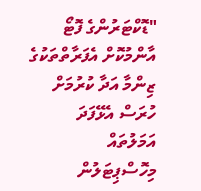"ޑޮކްޓަރުންގެ ފޮޓޯ އާންމުކޮށް އެފަރާތްތަކުގެ ޒިންމާ އަދާ ކުރުމަށް ހުރަސް އެޅޭފަދަ އަމަލުތައް މިހޮސްޕިޓަލުން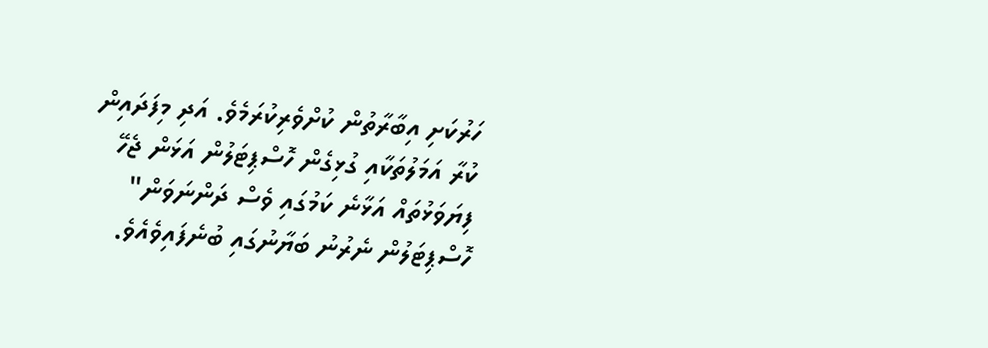ހަރުކަށި އިބާރާތުން ކުށްވެރިކުރަމެވެ. އަދި މިފަދައިން ކުރާ އަމަލުތަކާއި ގުޅިގެން ހޮސްޕިޓަލުން އަޅަން ޖެހޭ ފިޔަވަޅުތައް އަޅާނެ ކަމުގައި ވެސް ދަންނަވަން" ހޮސްޕިޓަލުން ނެރުނު ބަޔާނުގައި ބުނެފައިވެއެވެ.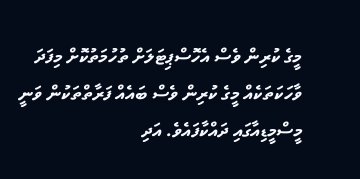މީގެ ކުރިން ވެސް އެހޮސްޕިޓަލަށް ތުހުމަތުކޮށް މިފަދަ ވާހަކަތަކެއް މީގެ ކުރިން ވެސް ބައެއް ފަރާތްތަކުން ވަނީ މީސްމީޑިއާގައި ދައްކާފައެވެ. އަދި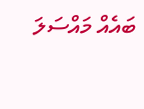ބައެއް މައްސަލަ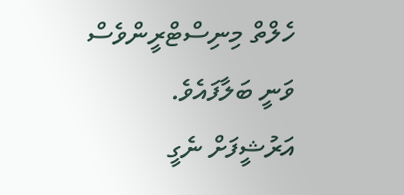ހެލްތް މިނިސްޓްރީންވެސް ވަނީ ބަލާފައެވެ.
އަރުޝީފަށް ނެގީ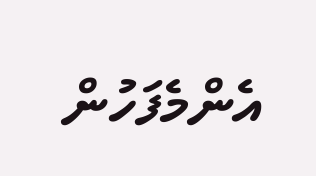އެންމެފަހުން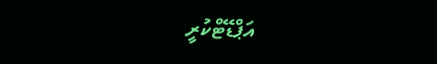އަޕްޑޭޓްކުރީ